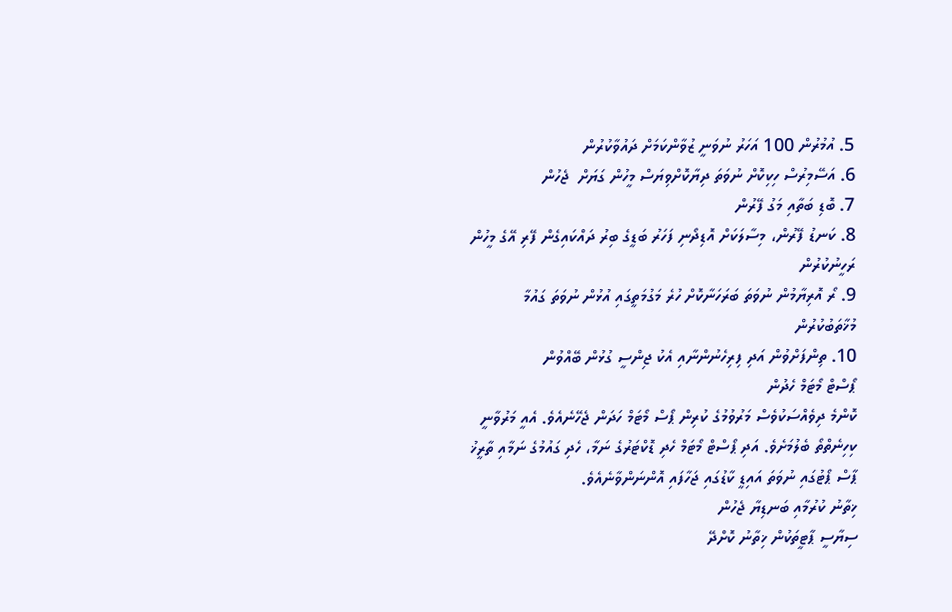5. އުމުރުން 100 އަހަރު ނުވަނީ ޒުވާންކަމަށް ދައުވާކުރުން
6. އަސޭމިރުސް ހިކިކޮށް ނުވަތަ ދިޔާކޮށްވިޔަސް މީހުން ގަޔަށް  ޖެހުން
7. ބޮޑި ބަތާއި މަގު ފޭރުން
8. ކަނޑު ފޭރުން، މިސާލަކަށް އޮޑިދޯނި ފަހަރު ބަޑީގެ ބިރު ދައްކައިގެން ފޭރި އޭގެ މީހުން ރަހީނުކުރުން
9. ރޯ އޮރިޔާމުން ނުވަތަ ބަރަހަނާކޮށް ހުރެ މަގުމަތީގައި އުޅުން ނުވަތަ ގައުމާ މުޚާތަބުކުރުން
10. ތިންފަށްވުން އަދި ފިރިހެނުންނާއި އެކު ޖިންސީ ގުޅުން ބޭއްވުން
ޕޯސްޓް މޯޓަމް ހެދުން
ކޮންމެ ދިވެއްސަކުވެސް މަރުވުމުގެ ކުރިން ޕޯސް މޯޓަމް ހަދަން ޖެހޭނެއެވެ. އެއީ މަރުވާނީ ކިހިނެތްތޯ ބެލުމަށެވެ. އަދި ޕޯސްޓް މޯޓަމް ހެދި ޑޮކްޓަރުގެ ނަމާ، ހެދި ގައުމުގެ ނަމާއި ތާރީޚު ޕާސް ޕޯޓުގައި ނުވަތަ އައިޑީ ކާޑުގައި ޖަހާފައި އޮންނަންވާނެއެވެ.
ޚިތާނު ކުރުމާއި ބަނޑިޔާ ޖެހުން
ސިޔާސީ ޕާޓީތަކުން ޚިތާނު ކޮށްދޭ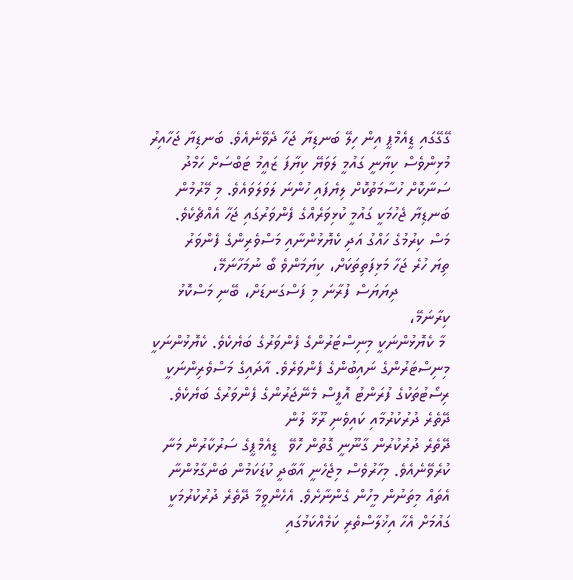ގޭގޭގައި ޑީއެމްޕީ އިން ހިލޭ ބަނޑިޔާ ޖަހާ ދެވޭނެއެވެ. ބަނޑިޔާ ޖަހާއިރު މުޅިންވެސް ކިޔާނީ ގައުމީ ލަވަޔޭ ކިޔާފަ ޒައީމު ޓަބްސަށް ހަމްދު ސަނާކޮށް ހުސާމަތުކޮށް ލިޔެފައި ހުންނަ ލަވަލަވައެވެ. މި މޭރުމުން ބަނޑިޔާ ޖެހުމަކީ ގައުމީ ކުޅިވަރެއްގެ ފެންވަރުގައި ޖަހާ އެއްޗެކެވެ.
މަސް ކިރުމުގެ ހައްގު އަދި ކެޔޮޅުންނާއި މަސްވެރިންގެ ފެންވަރު
ތިޔަ ހުރެ ޖަހާ މަޅިފަތިތަކަށް، ކިޔަމަންވެ ބޯ ނުމަހާނަމޭ،
           ދިޔަޔަސް ފުރާނަ މި ފަސްގަނޑަށް، ބޭނި މަސްކޮޅު ކިރާނަމޭ،
 މާ ކެޔޮޅުންނަކީ މިނިސްޓަރުންގެ ފެންވަރުގެ ބަޔެކެވެ. ކެޔޮޅުންނަކީ މިނިސްޓަރުންގެ ނައިބުންގެ ފެންވަރެވެ. އާދައިގެ މަސްވެރިންނަކީ ރިސޯޓުތަކުގެ ފުރަންޓު އޮފީސް މެނޭޖަރުންގެ ފެންވަރުގެ ބަޔެކެވެ.
ދޭތެރެ ދުރުކުރުމާއި ކައިވެނި ރޫޅާ ލުން
ދޭތެރެ ދުރުކުރުން ގާނޫނީ ގޮތުން ހޮވޭ  ޑީއެމްޕީގެ ސަރުކާރުން މަނާ ކުރެވޭނެއެވެ. މިހާރުވެސް މިޖެހެނީ އާބާދީ ކުޑަކަމުން ބަންގާޅުންނާ އެތައް މިތަނުން މީހުން ގެންނާށެވެ. އެހެންވީމާ ދޭތެރެ ދުރުކުރުމަކީ ގައުމަށް އެހާ އިޚުލާސްތެރި ކަމެއްކަމުގައި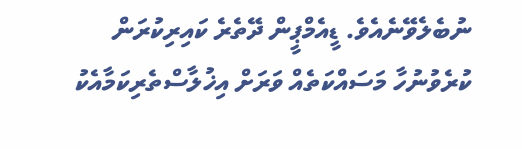ނުބެލެވޭނެއެވެ. ޑީއެމްޕީން ދޭތެރެ ކައިރިކުރަން ކުރެވުނުހާ މަސައްކަތެއް ވަރަށް އިޚުލާސްތެރިކަމާއެކު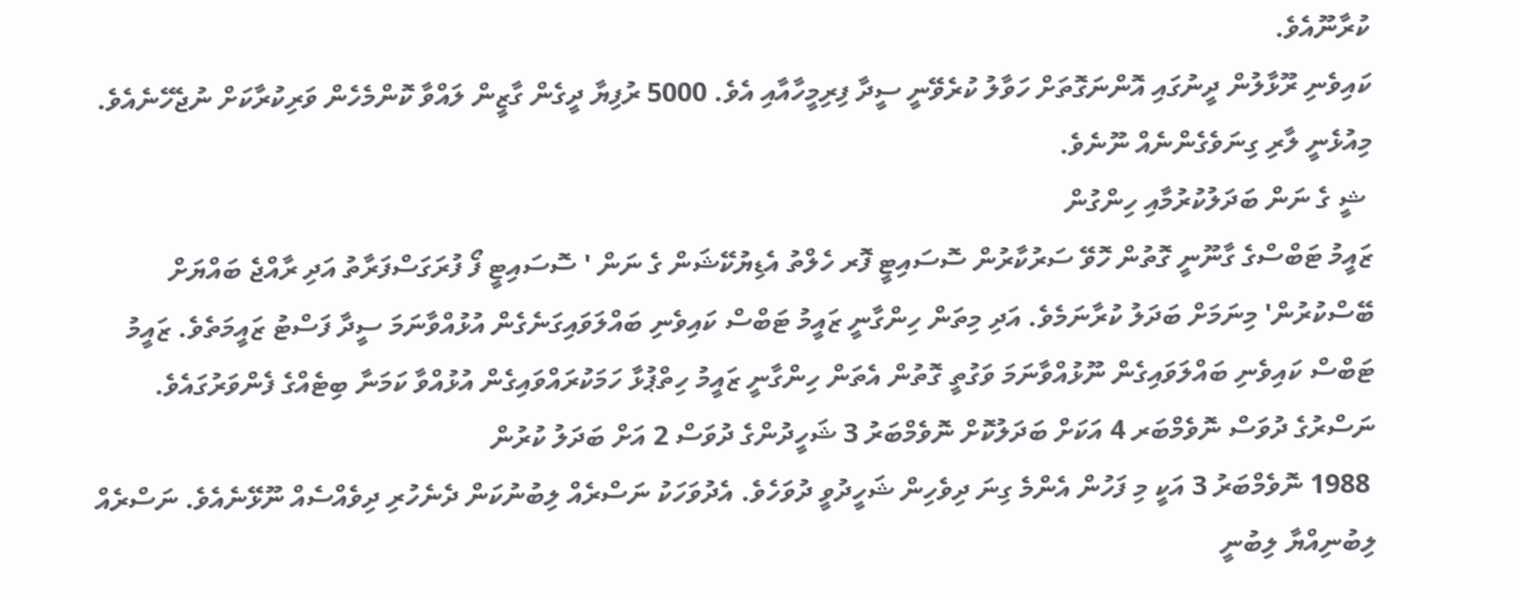ކުރާނޫއެވެ.
ކައިވެނި ރޫޅާލުން ދީނުގައި އޮންނަގޮތަށް ހަވާލު ކުރެވޭނީ ސީދާ ފިރިމީހާއާއި އެވެ. 5000 ރުފިޔާ ދީގެން ގާޒީން ލައްވާ ކޮންމެހެން ވަރިކުރާކަށް ނުޖެހޭނެއެވެ. މިއުޅެނީ ލާރި ގިނަވެގެންނެއް ނޫނެވެ.
 ޝީ ގެ ނަން ބަދަލުކުރުމާއި ހިންގުން
ޒައީމު ޓަބްސްގެ ގާނޫނީ ގޮތުން ހޮވޭ ސަރުކާރުން ސޮސައިޓީ ފޮރ ހެލްތު އެޑިޔުކޭޝަން ގެ ނަން ' ސޮސައިޓީ ފޯ ފުރަގަސްފަރާތު އަދި ރާއްޖެ ބައްޔަށް ބޭސްކުރުން' މިނަމަށް ބަދަލު ކުރާނަމެވެ. އަދި މިތަން ހިންގާނީ ޒައީމު ޓަބްސް ކައިވެނި ބައްލަވައިގަނެގެން އުޅުއްވާނަމަ ސީދާ ފަސްޓު ޒައީމަތެވެ. ޒައީމު ޓަބްސް ކައިވެނި ބައްލަވައިގެން ނޫޅުއްވާނަމަ ވަގުތީ ގޮތުން އެތަން ހިންގާނީ ޒައީމު ހިތްޕުޅާ ހަމަކުރައްވައިގެން އުޅުއްވާ ކަމަނާ ބިޓެއްގެ ފެންވަރުގައެވެ.
ނަސްރުގެ ދުވަސް ނޮވެމްބަރ 4 އަކަށް ބަދަލުކޮށް ނޮވެމްބަރު 3 ޝަހީދުންގެ ދުވަސް 2 އަށް ބަދަލު ކުރުން
 1988 ނޮވެމްބަރު 3 އަކީ މި ފަހުން އެންމެ ގިނަ ދިވެހިން ޝަހީދުވީ ދުވަހެވެ. އެދުވަހަކު ނަސްރެއް ލިބުނުކަން ދެނެހުރި ދިވެއްސެއް ނޫޅޭނެއެވެ. ނަސްރެއް ލިބުނިއްޔާ ލިބުނީ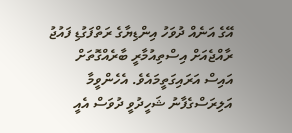އޭގެ އަނެއް ދުވަހު އިންޑިޔާގެ ރަތްފަގުޑި ފައުޖު ރާއްޖެއަށް އިސްތިއުމާރީ ބާރެއްގޮތަށް އައިސް އަރައިގަތީމައެވެ. އެހެންވީމާ އަލިރަސްގެފާނު ޝަހީދުވީ ދުވަސް އެއީ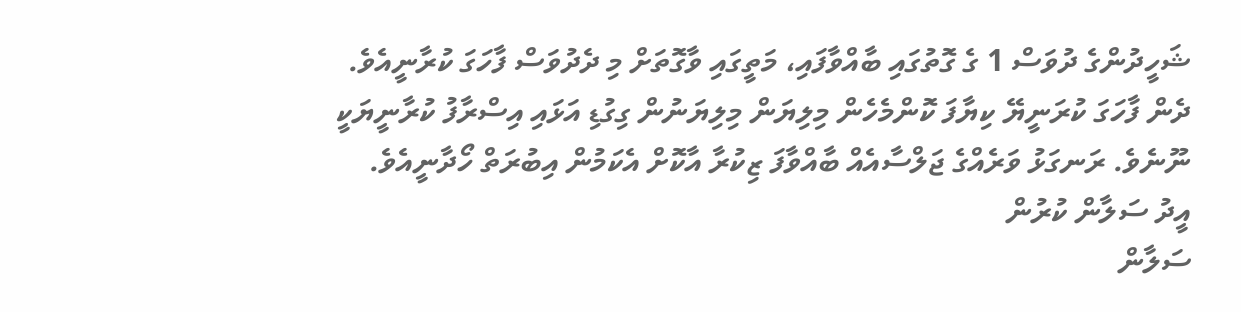ޝަހީދުންގެ ދުވަސް 1 ގެ ގޮތުގައި ބާއްވާފައި، މަތީގައި ވާގޮތަށް މި ދެދުވަސް ފާހަގަ ކުރާނީއެވެ. ދެން ފާހަގަ ކުރަނީޔޭ ކިޔާފަ ކޮންމެހެން މިލިޔަން މިލިޔަނުން ގިގުޑި އަޅައި އިސްރާފު ކުރާނީޔަކީ ނޫނެވެ. ރަނގަޅު ވަރެއްގެ ޖަލްސާއެއް ބާއްވާފަ ޒިކުރާ އާކޮށް އެކަމުން އިބުރަތް ހޯދާނީއެވެ.
އީދު ސަލާން ކުރުން
ސަލާން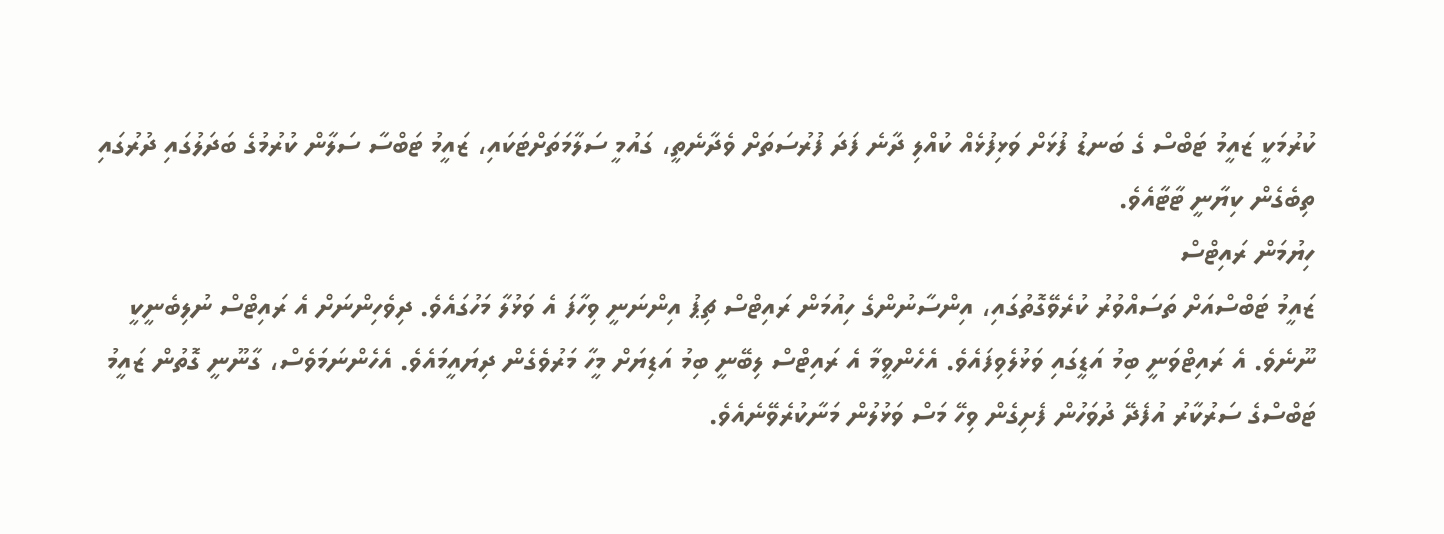ކުރުމަކީ ޒައީމު ޓަބްސް ގެ ބަނޑު ފުޅަށް ވަޅިފުޅެއް ކުއްލި ދާނެ ފަދަ ފުރުސަތަށް ވެދާނެތީ، ގައުމީ ސަލާމަތަށްޓަކައި، ޒައީމު ޓަބްސާ ސަލާން ކުރުމުގެ ބަދަލުގައި ދުރުގައި ތިބެގެން ކިޔާނީ ޓާޓާއެވެ.
ހިޔުމަން ރައިޓްސް
ޒައީމު ޓަބްސްއަށް ތަސައްވުރު ކުރެވޭގޮތުގައި، އިންސާނުންގެ ހިއުމަން ރައިޓްސް ޗިޕު އިންނަނީ ވިހާފަ އެ ވަޅުލާ މަހުގައެވެ. ދިވެހިންނަށް އެ ރައިޓްސް ނުލިބެނީކީ ނޫނެވެ. އެ ރައިޓްވަނީ ބިމު އަޑީގައި ވަޅުލެވިފައެވެ. އެހެންވީމާ އެ ރައިޓްސް ލިބޭނީ ބިމު އަޑިޔަށް މީހާ މަރުވެގެން ދިޔައީމައެވެ. އެހެންނަމަވެސް، ގާނޫނީ ގޮތުން ޒައީމު ޓަބްސްގެ ސަރުކާރު އުފެދޭ ދުވަހުން ފެށިގެން ވިހޭ މަސް ވަޅުލުން މަނާކުރެވޭނެއެވެ.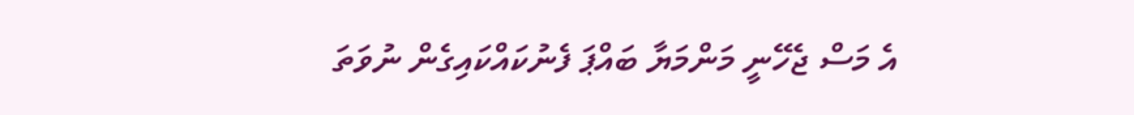އެ މަސް ޖެހޭނީ މަންމަޔާ ބައްޕަ ފެނުކައްކައިގެން ނުވަތަ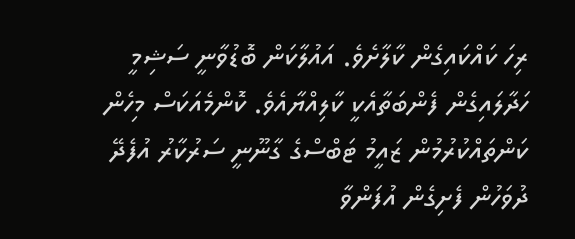ރިހަ ކައްކައިގެން ކާލާށެވެ. އައުލާކަން ބޮޑުވާނީ ސަޝިމީ ހަދާލައިގެން ފެންބަތާއެކީ ކާލިއްޔާއެވެ. ކޮންމެއަކަސް މިހެން ކަންތައްކުރުމުން ޒައީމު ޓަބްސްގެ ގާނޫނީ ސަރުކާރު އުފެދޭ ދުވަހުން ފެށިގެން އުފަންވާ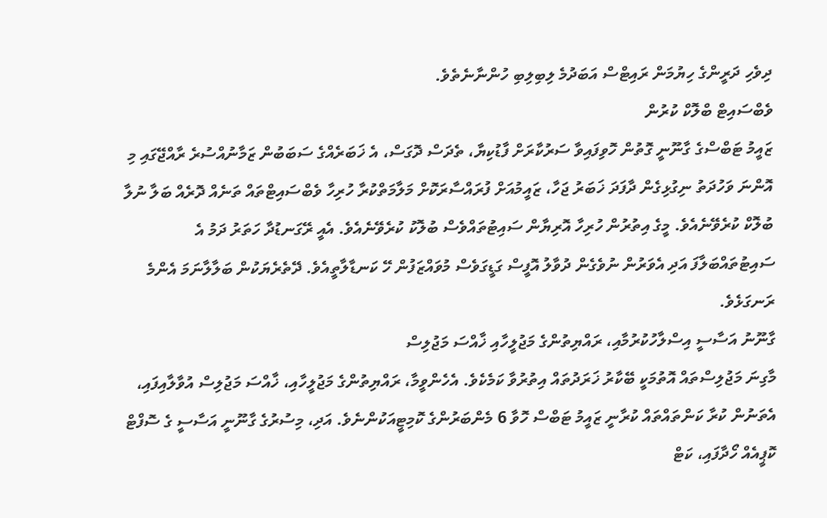ދިވެހި ދަރީންގެ ހިޔުމަން ރައިޓްސް އަބަދުމެ ލިބިލިބި ހުންނާނެތެވެ.
ވެބްސައިޓް ބްލޮކް ކުރުން
ޒައީމު ޓަބްސްގެ ގާނޫނީ ގޮތުން ހޮވިފައިވާ ސަރުކާރަށް ފާޑުކިޔާ، ތެދަސް ދޮގަސް، އެ ޚަބަރެއްގެ ސަބަބުން ޒަމާނުއްސުރެ ރާއްޖޭގައި މި އޮންނަ ވަހުދަތު ނިގުޅިގެން ދާފަދަ ޚަބަރު ޖަހާ، ޒައީމުއަށް ފުރައްސާރަކޮށް މަލާމަތްކުރާ ހުރިހާ ވެބްސައިޓްތައް ތަނެއް ދޮރެއް ބަލާ ނުލާ ބުލޮކް ކުރެވޭނެއެވެ. މީގެ އިތުރުން ހުރިހާ އޮރިޔާން ސައިޓުތައްވެސް ބުލޮކު ކުރެވޭނެއެވެ. އެއީ ރޭގަނޑުދާ ހަތަރު ދަމު އެ ސައިޓުތައްބަލާފަ އަދި އެވަރުން ނުވެގެން ދުވާލު އޮފީސް ގަޑީގަވެސް މުވައްޒަފުން ހޭ ކަނޑާލާތީއެވެ. ދޭތެރެޔަކުން ބަލާލާނަމަ އެންމެ ރަނގަޅެވެ.
ގާނޫނު އަސާސީ އިސްލާހުކުރުމާއި، ރައްޔިތުންގެ މަޖުލީހާއި ޚާއްސަ މަޖުލިސް
މާގިނަ މަޖުލިސްތައް އޮތުމަކީ ބޭކާރު ޚަރަދުތައް އިތުރުވާ ކަމެކެވެ. އެހެންވީމާ، ރައްޔިތުންގެ މަޖުލީހާއި، ޚާއްސަ މަޖުލިސް އުވާލާއިފައި، އެތަނުން ކުރާ ކަންތައްތައް ކުރާނީ ޒައީމު ޓަބްސް ހޮވާ 6 މެންބަރުންގެ ކޮމިޓީއަކުންނެވެ. އަދި، މިސުރުގެ ގާނޫނީ އަސާސީ ގެ ސޮފްޓް ކޮޕީއެއް ހޯދާފައި، ކަޓް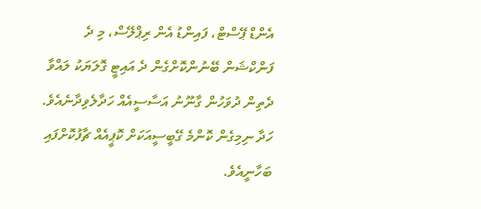އެންޑް ޕޭސްޓް، ފައިންޑު އެން ރިޕްލޭސް، މި ދެ ފަންކްޝަން ބޭނުންކޮށްގެން ދެ އައިޓީ ގޮލަޔަކު ލައްވާ ދެތިން ދުވަހުން ގާނޫނު އަސާސީއެއް ހަދާލެވިދާނެއެވެ. ހަދާ ނިމިގެން ކޮންމެ ގޭބީސީއަކަށް ކޮޕީއެއް ޗާފުކޮށްފައި ބަހާނީއެވެ.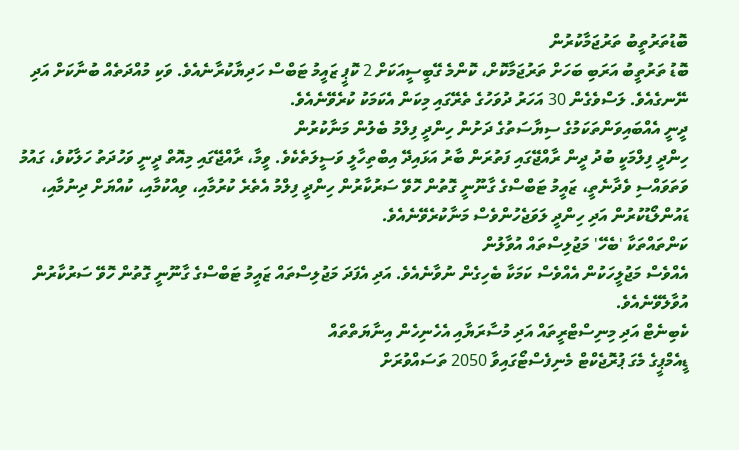ބޮޑުތަރުތީބު ތަރުޖަމާކުރުން
ބޮޑު ތަރުތީބު އަރަބި ބަހަށް ތަރުޖަމާކޮށް، ކޮންމެ ގޭބީސީއަކަށް 2 ކޮޕީ ޒައީމު ޓަބްސް ހަދިޔާކުރާނެއެވެ. ވަކި މުއްދަތެއް ބުނާކަށް އަދި ނޭނގެއެވެ. ލަސްވެގެން 30 އަހަރު ދުވަހުގެ ތެރޭގައި މިކަން އެކަމަކު ކުރެވޭނެއެވެ.
ދީނީ އެއްބައިވަންތަކަމުގެ ސިޔާސަތުގެ ދަށުން ހިންދީ ފިލްމު ބެލުން މަނާކުރުން
ހިންދީ ފިލްމަކީ ބުދު ދީން ރާއްޖޭގައި ފަތުރަން ބާރު އަޅައިދޭ އިބްތިހާލީ ވަސީލަތެކެވެ. ވީމާ، ރާއްޖޭގައި މިއޮތް ދީނީ ވަހުދަތު ހަލާކުވެ، ގައުމު ވަތަވައްސި ވެދާނެތީ، ޒައީމު ޓަބްސްގެ ގާނޫނީ ގޮތުން ހޮވޭ ސަރުކާރުން ހިންދީ ފިލްމު އެތެރެ ކުރުމާއި، ވިއްކުމާއި، ކުއްޔަށް ދިނުމާއި، ޑައުންލޯޑުކުރުން އަދި ހިންދީ ލަވަޖެހުންވެސް މަނާކުރެވޭނެއެވެ.
ކަންތައްތަކާ 'ބެހޭ' މަޖުލިސްތައް އުވާލުން
އެއްވެސް މަޖުލީހަކުން އެއްވެސް ކަމަކާ ބެހިގެން ނުވާނެއެވެ. އަދި އެފަދަ މަޖުލިސްތައް ޒައީމު ޓަބްސްގެ ގާނޫނީ ގޮތުން ހޮވޭ ސަރުކާރުން އުވާލެވޭނެއެވެ.
ކެބިނެޓް އަދި މިނިސްޓްރީތައް އަދި މުސާރަޔާއި އެހެނިހެން އިނާޔަތްތައް
ޑީއެމްޕީގެ މެގަ ޕުރޮޖެކްޓް މެނިފެސްޓޯގައިވާ 2050 ތަސައްވުރަށް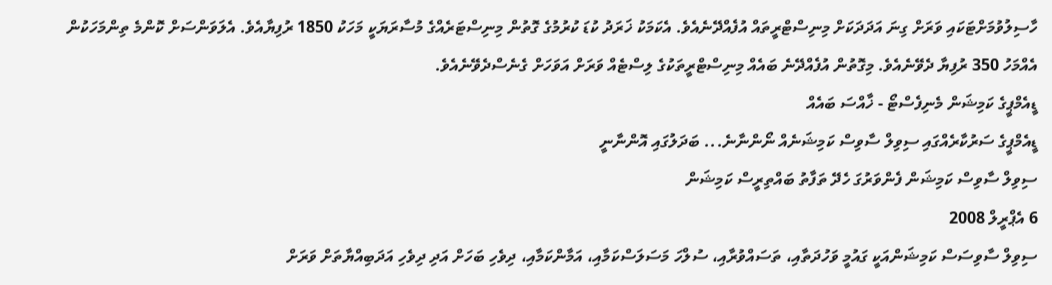ހާސިލުވުމަށްޓަކައި ވަރަށް ގިނަ އަދަދަކަށް މިނިސްޓްރީތައް އުފެއްދޭނެއެވެ. އެކަމަކު ޚަރަދު ކުޑަ ކުރުމުގެ ގޮތުން މިނިސްޓަރެއްގެ މުސާރަޔަކީ މަހަކު 1850 ރުފިޔާއެވެ. އެލަވަންސަށް ކޮންމެ ތިންމަހަކުން އެއްމަހު 350 ރުފިޔާ ދެވޭނެއެވެ. މިގޮތުން އުފެއްދޭނެ ބައެއް މިނިސްޓްރީތަކުގެ ލިސްޓެއް ވަރަށް އަވަހަށް ގެނެސްދެވޭނެއެވެ.
ޑީއެމްޕީގެ ކަމިޝަން މެނިފެސްޓޯ - ޚާއްސަ ބައެއް
ޑީއެމްޕީގެ ސަރުކާރެއްގައި ސިވިލް ސާވިސް ކަމިޝަނެއް ނޯންނާނެ... ބަދަލުގައި އޮންނާނީ
ސިވިލް ސާވިސް ކަމިޝަން ފެންވަރުގަ ހެދޭ ތަފާތު ބައްތިރީސް ކަމިޝަން
6 އެޕްރީލް 2008
ސިވިލް ސާވިސަސް ކަމިޝަންއަކީ ގައުމީ ވަހުދަތާއި، ތަސައްވުރާއި، ސުލްހަ މަސަލަސްކަމާއި، އަމާންކަމާއި، ދިވެހި ބަހަށް އަދި ދިވެހި އަދަބިއްޔާތަށް ވަރަށް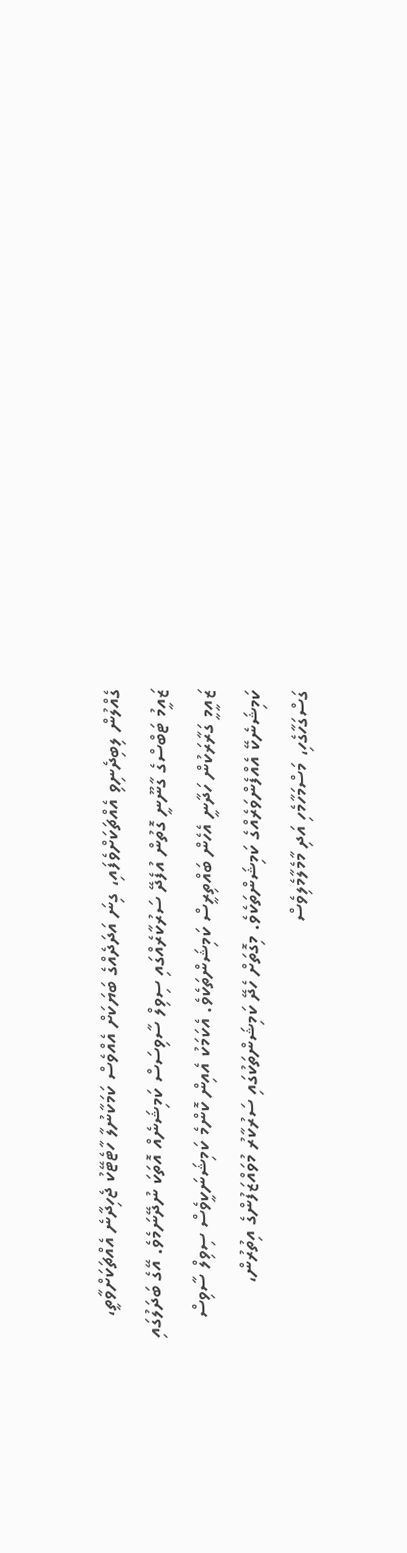ގެއްލުން ލިބިދެނިވި އެއްޗަކަށްވެފައި، ގިނަ އަދަދެއްގެ ބަޔަކަށް އެއްވެސް ކަމަކާނުލާ ހާޓެޓޭކު ޖެހިދާނެ އެއްޗަކަށްވާތީ، ޒައީމު ޓަބްސްގެ ގާނޫނީ ގޮތުން އުފެދޭ ސަރުކާރެއްގައި ސިވިލް ސާވިސަސް ކަމިޝަނެއް އޮތަކަ ނުދޭނަމެވެ. އޭގެ ބަދަލުގައި ޒައީމީ ގަރާރަކުން ހަދާނީ އެހެން ބައްތިރީސް ކަމިޝަންތަކެވެ. އެކަމަކު އެއިން ކޮންމެ ކަމިޝަނަކީވެސް ސިވިލް ސާވިސް ކަމިޝަނެކޭ އެއްފެންވަރެއްގެ ކަމިޝަންތަކެވެ. މިގޮތަށް ހެދޭ ކަމިޝަންތަކުގައި ސަރުކާރު މުވައްޒަފުންގެ އިތުރުން، ގަސްގަހާގެހި، މަސްމަހާމެހި އަދި މާމެލާމެލިވެސް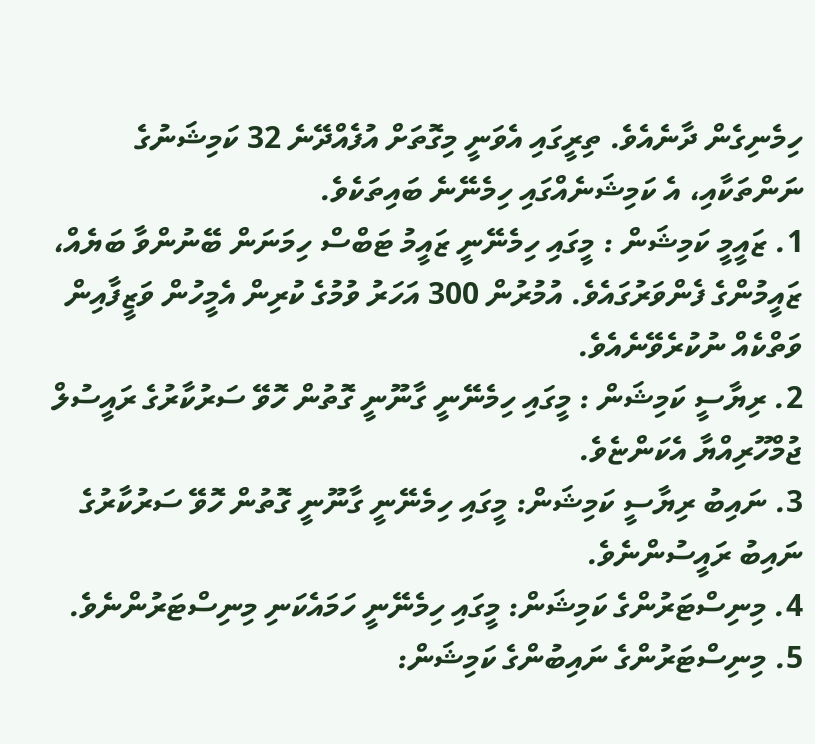ހިމެނިގެން ދާނެއެވެ. ތިރީގައި އެވަނީ މިގޮތަށް އުފެއްދޭނެ 32 ކަމިޝަނުގެ ނަންތަކާއި، އެ ކަމިޝަނެއްގައި ހިމެނޭނެ ބައިތަކެވެ.
1. ޒައީމީ ކަމިޝަން : މީގައި ހިމެނޭނީ ޒައީމު ޓަބްސް ހިމަނަން ބޭނުންވާ ބަޔެއް، ޒައީމުންގެ ފެންވަރުގައެވެ. އުމުރުން 300 އަހަރު ވުމުގެ ކުރިން އެމީހުން ވަޒީފާއިން ވަތްކެއް ނުކުރެވޭނެއެވެ.
2. ރިޔާސީ ކަމިޝަން : މީގައި ހިމެނޭނީ ގާނޫނީ ގޮތުން ހޮވޭ ސަރުކާރުގެ ރައީސުލް ޖުމްހޫރިއްޔާ އެކަންޏެވެ.
3. ނައިބު ރިޔާސީ ކަމިޝަން: މީގައި ހިމެނޭނީ ގާނޫނީ ގޮތުން ހޮވޭ ސަރުކާރުގެ ނައިބު ރައީސުންނެވެ.
4. މިނިސްޓަރުންގެ ކަމިޝަން: މީގައި ހިމެނޭނީ ހަމައެކަނި މިނިސްޓަރުންނެވެ.
5. މިނިސްޓަރުންގެ ނައިބުންގެ ކަމިޝަން: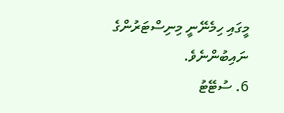މީގައި ހިމެނޭނީ މިނިސްޓަރުންގެ ނައިބުންނެވެ.
6. ސުޓޭޓު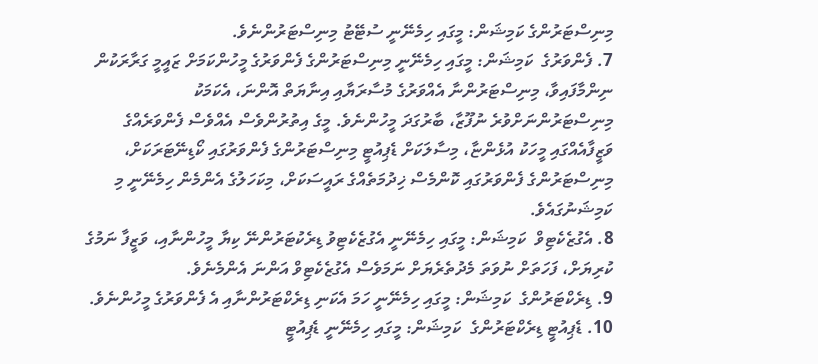މިނިސްޓަރުންގެ ކަމިޝަން: މީގައި ހިމެނޭނީ ސުޓޭޓު މިނިސްޓަރުންނެވެ.
7. ފެންވަރުގެ  ކަމިޝަން: މީގައި ހިމެނޭނީ މިނިސްޓަރުންގެ ފެންވަރުގެ މީހުންކަމަށް ޒައީމީ ގަރާރަކުން ނިންމާފައިވާ، މިނިސްޓަރުންނާ އެއްވަރުގެ މުސާރަޔާއި އިނާޔަތް އޮންނަ، އެކަމަކު މިނިސްޓަރުންނަށްވުރެ ނުފޫޒާ، ބާރުގަދަ މީހުންނެވެ. މީގެ އިތުރުންވެސް އެއްވެސް ފެންވަރެއްގެ ވަޒީފާއެއްގައި މީހަކު އުޅެންޏާ، މިސާލަކަށް ޑެޕިއުޓީ މިނިސްޓަރުންގެ ފެންވަރުގައި ކޯޑިނޭޓަރަކަށް، މިނިސްޓަރުންގެ ފެންވަރުގައި ކޮންމެސް ޚިދުމަތެއްގެ ރައީސަކަށް، މިކަހަލުގެ އެންމެން ހިމެނޭނީ މި ކަމިޝަނުގައެވެ.
8. އެގުޒެކެޓިވް  ކަމިޝަން: މީގައި ހިމެނޭނީ އެގުޒެކެޓިވު ޑިރެކުޓަރުންނޭ ކިޔާ މީހުންނާއި، ވަޒީފާ ނަމުގެ ކުރިޔަށް، ފަހަތަށް ނުވަތަ މެދުތެރެޔަށް ނަމަވެސް އެގުޒެކެޓިވް އަންނަ އެންމެނެވެ.
9. ޑިރެކްޓަރުންގެ  ކަމިޝަން: މީގައި ހިމެނޭނީ ހަމަ އެކަނި ޑިރެކްޓަރުންނާއި އެ ފެންވަރުގެ މީހުންނެވެ.
10. ޑެޕިއުޓީ ޑިރެކްޓަރުންގެ  ކަމިޝަން: މީގައި ހިމެނޭނީ ޑެޕިއުޓީ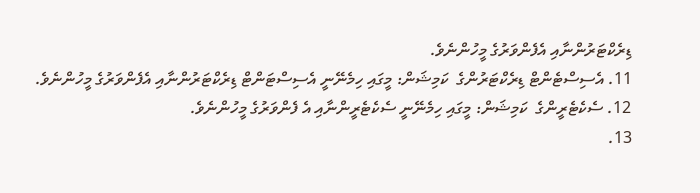ޑިރެކްޓަރުންނާއި އެފެންވަރުގެ މީހުންނެވެ.
11. އެސިސްޓެންޓް ޑިރެކްޓަރުންގެ  ކަމިޝަން: މީގައި ހިމެނޭނީ އެސިސްޓަންޓް ޑިރެކްޓަރުންނާއި އެފެންވަރުގެ މީހުންނެވެ.
12. ސެކެޓެރީންގެ  ކަމިޝަން: މީގައި ހިމެނޭނީ ސެކެޓެރީންނާއި އެ ފެންވަރުގެ މީހުންނެވެ.
13.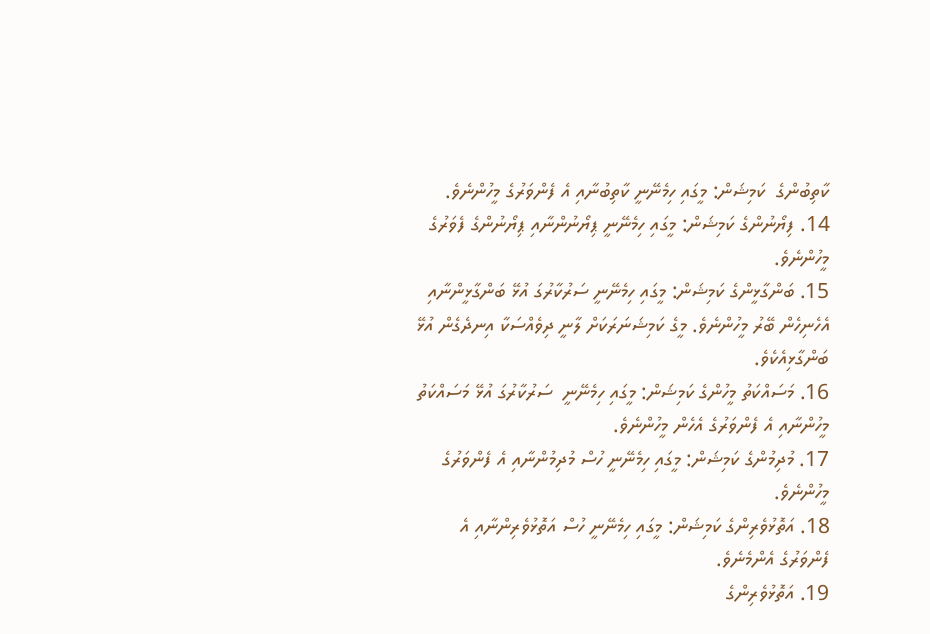ކާތިބުންގެ  ކަމިޝަން: މީގައި ހިމެނޭނީ ކާތިބުނާއި އެ ފެންވަރުގެ މީހުންނެވެ.
14. ފިޔޯނުންގެ ކަމިޝަން: މީގައި ހިމެނޭނީ ޕިޔޯނުންނާއި ޕިޔޯނުންގެ ފެވަރުގެ މީހުންނެވެ.
15. ބަންގާޅީންގެ ކަމިޝަން: މީގައި ހިމެނޭނީ ސަރުކާރުގަ އުޅޭ ބަންގާޅީންނާއި އެހެނިހެން ބޭރު މީހުންނެވެ. މީގެ ކަމިޝަނަރަކަށް ލާނީ ދިވެއްސަކާ އިނދެގެން އުޅޭ ބަންގާޅިއެކެވެ.
16. މަސައްކަތު މީހުންގެ ކަމިޝަން: މީގައި ހިމެނޭނީ  ސަރުކާރުގަ އުޅޭ މަސައްކަތު މީހުންނާއި އެ ފެންވަރުގެ އެހެން މީހުންނެވެ.
17. މުދިމުންގެ ކަމިޝަން: މީގައި ހިމެނޭނީ ހުސް މުދިމުންނާއި އެ ފެންވަރުގެ މީހުންނެވެ.
18. އަތޮޅުވެރިންގެ ކަމިޝަން: މީގައި ހިމެނޭނީ ހުސް އަތޮޅުވެރިންނާއި އެ ފެންވަރުގެ އެންމެނެވެ.
19. އަތޮޅުވެރިންގެ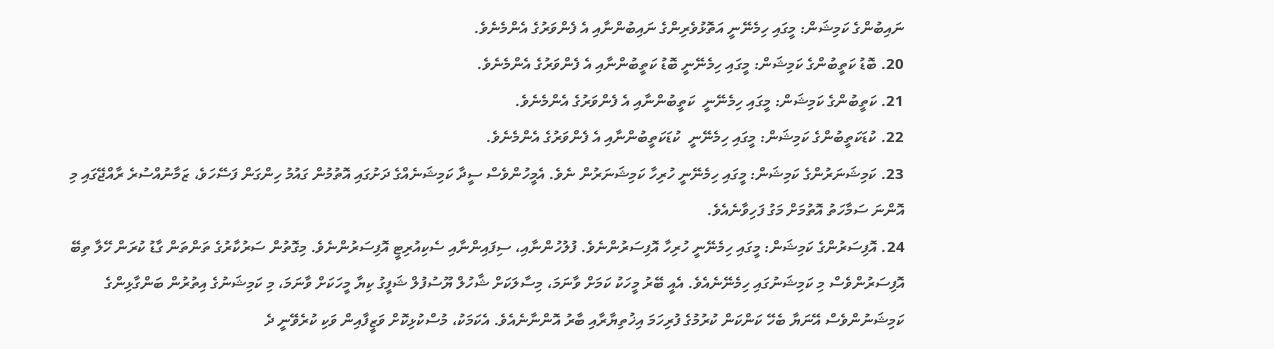ނައިބުންގެ ކަމިޝަން: މީގައި ހިމެނޭނީ އަތޮޅުވެރިންގެ ނައިބުންނާއި އެ ފެންވަރުގެ އެންމެނެވެ.
20. ބޮޑު ކަތީބުންގެ ކަމިޝަން: މީގައި ހިމެނޭނީ ބޮޑު ކަތީބުންނާއި އެ ފެންވަރުގެ އެންމެނެވެ.
21. ކަތީބުންގެ ކަމިޝަން: މީގައި ހިމެނޭނީ  ކަތީބުންނާއި އެ ފެންވަރުގެ އެންމެނެވެ.
22. ކުޑަކަތީބުންގެ ކަމިޝަން: މީގައި ހިމެނޭނީ  ކުޑަކަތީބުންނާއި އެ ފެންވަރުގެ އެންމެނެވެ.
23. ކަމިޝަނަރުންގެ ކަމިޝަން: މީގައި ހިމެނޭނީ ހުރިހާ ކަމިޝަނަރުން ނެވެ. އެމީހުންވެސް ސީދާ ކަމިޝަނެއްގެ ދަށުގައި އޮތުމުން ގައުމު ހިންގަން ފަސޭހަވެ، ޒަމާނުއްސުރެ ރާއްޖޭގައި މި އޮންނަ ސަމާހަތު އޮތުމަށް މަގު ފަހިވާނެއެވެ.
24. އޮފިސަރުންގެ ކަމިޝަން: މީގައި ހިމެނޭނީ ހުރިހާ އޮފިސަރުންނެވެ. ފުލުހުންނާއި، ސިފައިންނާއި ސެކިއުރިޓީ އޮފިސަރުންނެވެ. މިގޮތުން ސަރުކާރުގެ ތަންތަން ގާޑު ކުރަން ހޭލާ ތިބޭ އޮފިސަރުންވެސް މި ކަމިޝަނުގައި ހިމެނޭނެއެވެ. އެއީ ބޭރު މީހަކު ކަމަށް ވާނަމަ، މިސާލަކަށް ޝާހުލް ޔޫސުފުލް ޝަފީގު ކިޔާ މީހަކަށް ވާނަމަ، މި ކަމިޝަނުގެ އިތުރުން ބަންގާޅިންގެ ކަމިޝަނުންވެސް އޭނަޔާ ބެހޭ ކަންކަން ކުރުމުގެ ފުރިހަމަ އިޚުތިޔާރާއި ބާރު އޮންނާނެއެވެ. އެކަމަކު، މުސްކުޅިކޮށް ވަޒީފާއިން ވަކި ކުރެވޭނީ ދެ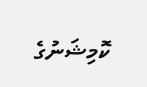ކޮމިޝަނުގެ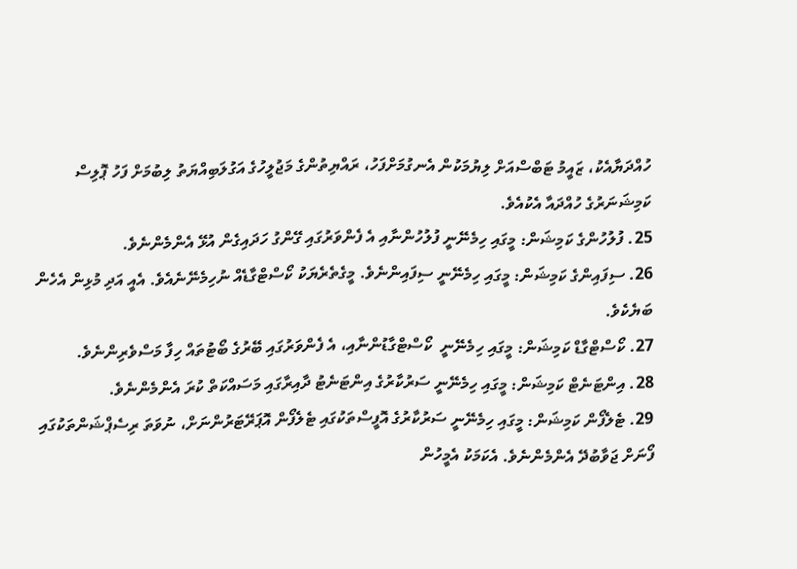ހުއްދަޔާއެކު، ޒައީމު ޓަބްސްއަށް ލިޔުމަކުން އެނގުމަށްފަހު، ރައްޔިތުންގެ މަޖުލީހުގެ އަގުލަބިއްޔަތު ލިބުމަށް ފަހު ޕޮލިސް ކަމިޝަނަރުގެ ހުއްދައާ އެކުއެވެ.
25. ފުލުހުންގެ ކަމިޝަން: މީގައި ހިމެނޭނީ ފުލުހުންނާއި އެ ފެންވަރުގައި ގޭންގު ހަދައިގެން އުޅޭ އެންމެންނެވެ.
26. ސިފައިންގެ ކަމިޝަން: މީގައި ހިމެނޭނީ ސިފައިންނެވެ. މީގެތެރެޔަކު ކޯސްޓްގާޑެއް ނުހިމެނޭނެއެވެ. އެއީ އަދި މުޅިން އެހެން ބަޔެކެވެ.
27. ކޯސްޓްގާޑް ކަމިޝަން: މީގައި ހިމެނޭނީ  ކޯސްޓްގާޑުންނާއި، އެ ފެންވަރުގައި ބޭރުގެ ބޯޓުތައް ހިފާ މަސްވެރިންނެވެ.
28. އިންޓަނެޓް ކަމިޝަން: މީގައި ހިމެނޭނީ ސަރުކާރުގެ އިންޓަނެޓު ދާއިރާގައި މަސައްކަތް ކުރަ އެންމެންނެވެ.
29. ޓެލެފޯން ކަމިޝަން: މީގައި ހިމެނޭނީ ސަރުކާރުގެ އޮފީސްތަކުގައި ޓެލެފޯން އޮޕަރޭޓަރުންނަށް، ނުވަތަ ރިސެޕްޝަންތަކުގައި ފޯނަށް ޖަވާބުދޭ އެންމެންނެވެ. އެކަމަކު އެމީހުން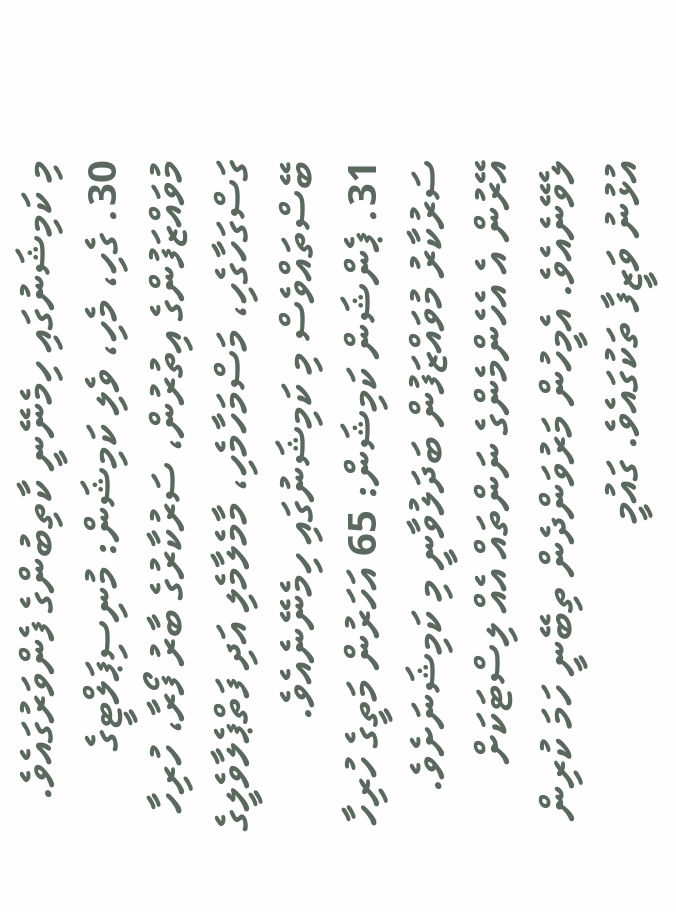މި ކަމިޝަނުގައި ހިމެނޭނީ ކާތިބުންގެ ފެންވަރުގައެވެ.
30. ގެހި، މެހި، ވެލި ކަމިޝަން: މުނިސިޕަލްޓީގެ މުވައްޒަފުންގެ އިތުރުން، ސަރުކާރުގެ ބާރު ފޯރާ، ހުރިހާ ގަސްގަހާގެހި، މަސްމަހާމެހި، މާމެލާމެލި އަދި ފަތްޕެލާވެލީގެ ބޭސްތައްވެސް މި ކަމިޝަނުގައި ހިމެނޭނެއެވެ.
31. ޕެންޝަން ކަމިޝަން: 65 އަހަރުން މަތީގެ ހުރިހާ ސަރުކާރު މުވައްޒަފުން ބަދަލުވާނީ މި ކަމިޝަނަށެވެ. އޭރުން އެ އެހެންމެންގެ ނަންތައް އެއް ލިސްޓަކަށް ލެވޭނެއެވެ. އެމީހުން މަރުވަންދެން ތިބޭނީ ހަމަ ކުރިން އުޅުނު ވަޒީފާ ތަކުގައެވެ. ގައުމީ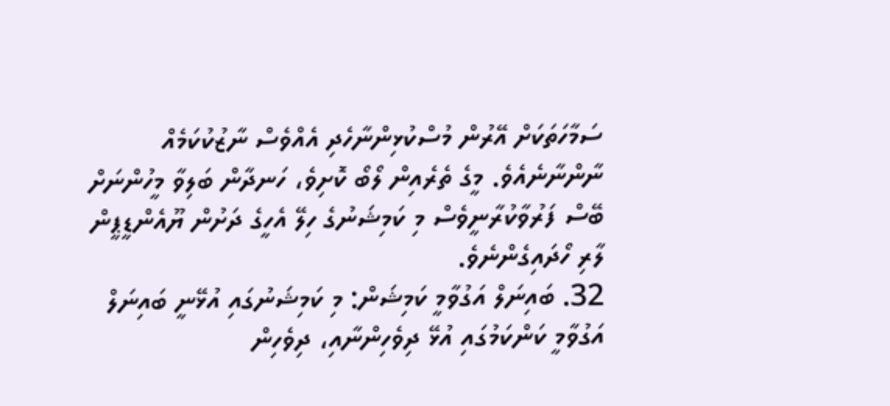ސަމާހަތަކަށް އޭރުން މުސްކުޅިންނާހެދި އެއްވެސް ނާޒުކުކަމެއް ނާންނާނެއެވެ. މީގެ ތެރެއިން ލޯބޯ ކޮށިވެ، ހަނދާން ބަލިވާ މީހުންނަށް ބޭސް ފަރުވާކުރާނީވެސް މި ކަމިޝަނުގެ ހިލޭ އެހީގެ ދަށުން ޔޫއެންޑީޕީން ލާރި ހޯދައިގެންނެވެ.
32. ބައިނަލް އަގުވާމީ ކަމިޝަން: މި ކަމިޝަނުގައި އުޅޭނީ ބައިނަލް އަގުވާމީ ކަންކަމުގައި އުޅޭ ދިވެހިންނާއި، ދިވެހިން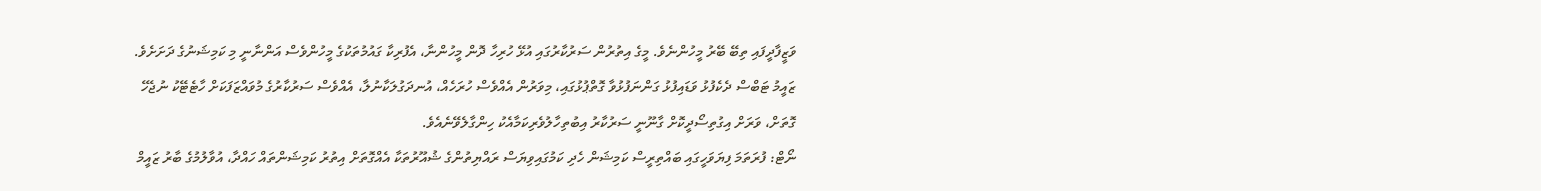ވަޒީފާދީފައި ތިބޭ ބޭރު މީހުންނެވެ. މީގެ އިތުރުން ސަރުކާރުގައި އުޅޭ ހުރިހާ ދޮން މީހުންނާ، އެފުރިކާ ގައުމުތަކުގެ މީހުންވެސް އަންނާނީ މި ކަމިޝަނުގެ ދަށަށެވެ.
ޒައީމު ޓަބްސް ދެކެފުޅު ވަޑައިފުޅު ގަންނަފުޅުވާ ގޮތްޕުޅުގައި، މިވަރުން އެއްވެސް ހުރަހެއް، އުނދަގުލަކާނުލާ، އެއްވެސް ސަރުކާރުގެ މުވައްޒަފަކަށް ހާޓެޓޭކު ނުޖެހޭ ގޮތަށް، ވަރަށް އިގުތިސޯދީކޮށް ގާނޫނީ ސަރުކާރު އިބުތިހާލުވެރިކަމާއެކު ހިންގާލެވޭނެއެވެ.
ނޯޓް: ފުރަތަމަ ފިޔަވަހީގައި ބައްތިރީސް ކަމިޝަން ހެދި ކަމުގައިވިޔަސް ރައްޔިތުންގެ ޝުއޫރުތަކާ އެއްގޮތަށް އިތުރު ކަމިޝަންތައް ހައްދާ، އުވާލުމުގެ ބާރު ޒައީމް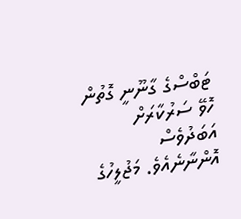ޓަބްސްގެ ގާނޫނީ ގޮތުން ހޮވޭ ސަރުކާރަށް އަބަދުވެސް އޮންނާނެއެވެ. މަޖުލީހުގެ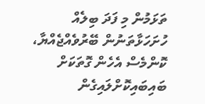ތަޅަމުން މި ފަދަ ބިލެއް ހުށަހަޅާތަނުން ބޭރުވެއްޖެއްޔާ، ކޮންމެސް އެހެން ގޮތަކަށް ބައިބައިކޮށްލައިގެން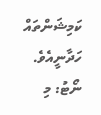ކަމިޝަންތައް ހަދާނީއެވެ.
ނޯޓު: މި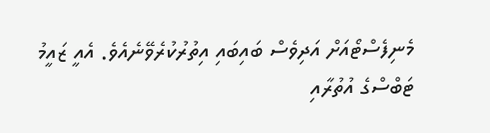މެނިފެސްޓޯއަށް އަދިވެސް ބައިބައި އިތުރުކުރެވޭނެއެވެ. އެއީ ޒައީމު ޓަބްސްގެ އުތުރާއި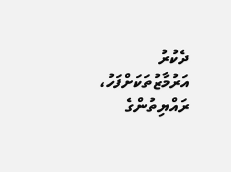ދެކުރު އަރުމާޒުތަކަށްފަހު، ރައްޔިތުންގެ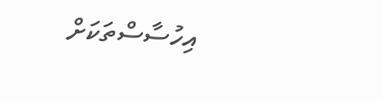އިހުސާސްތަކަށް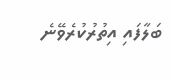ބަލާފައި އިތުރުކުރެވޭނެ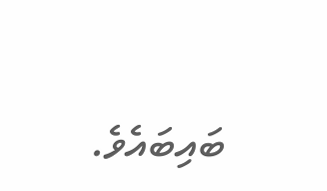ބައިބައެވެ.